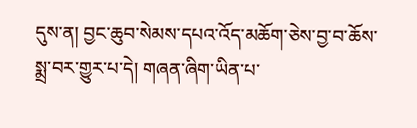དུས་ན། བྱང་ཆུབ་སེམས་དཔའ་འོད་མཆོག་ཅེས་བྱ་བ་ཆོས་སྨྲ་བར་གྱུར་པ་དེ། གཞན་ཞིག་ཡིན་པ་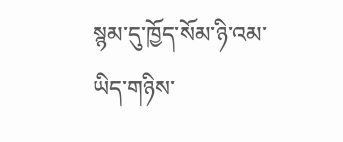སྙམ་དུ་ཁྱོད་སོམ་ཉི་འམ་ཡིད་གཉིས་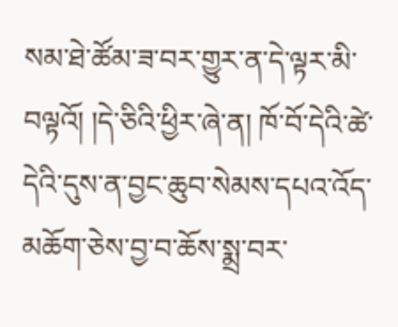སམ་ཐེ་ཚོམ་ཟ་བར་གྱུར་ན་དེ་ལྟར་མི་བལྟའོ། །དེ་ཅིའི་ཕྱིར་ཞེ་ན། ཁོ་བོ་དེའི་ཚེ་དེའི་དུས་ན་བྱང་ཆུབ་སེམས་དཔའ་འོད་མཆོག་ཅེས་བྱ་བ་ཆོས་སྨྲ་བར་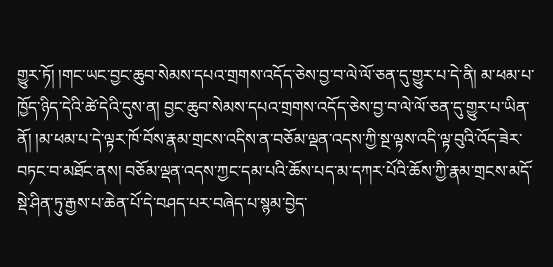གྱུར་ཏོ། །གང་ཡང་བྱང་ཆུབ་སེམས་དཔའ་གྲགས་འདོད་ཅེས་བྱ་བ་ལེ་ལོ་ཅན་དུ་གྱུར་པ་དེ་ནི། མ་ཕམ་པ་ཁྱོད་ཉིད་དེའི་ཚེ་དེའི་དུས་ན། བྱང་ཆུབ་སེམས་དཔའ་གྲགས་འདོད་ཅེས་བྱ་བ་ལེ་ལོ་ཅན་དུ་གྱུར་པ་ཡིན་ནོ། །མ་ཕམ་པ་དེ་ལྟར་ཁོ་བོས་རྣམ་གྲངས་འདིས་ན་བཅོམ་ལྡན་འདས་ཀྱི་སྔ་ལྟས་འདི་ལྟ་བུའི་འོད་ཟེར་བཏང་བ་མཐོང་ནས། བཅོམ་ལྡན་འདས་ཀྱང་དམ་པའི་ཆོས་པད་མ་དཀར་པོའི་ཆོས་ཀྱི་རྣམ་གྲངས་མདོ་སྡེ་ཤིན་ཏུ་རྒྱས་པ་ཆེན་པོ་དེ་བཤད་པར་བཞེད་པ་སྙམ་བྱེད་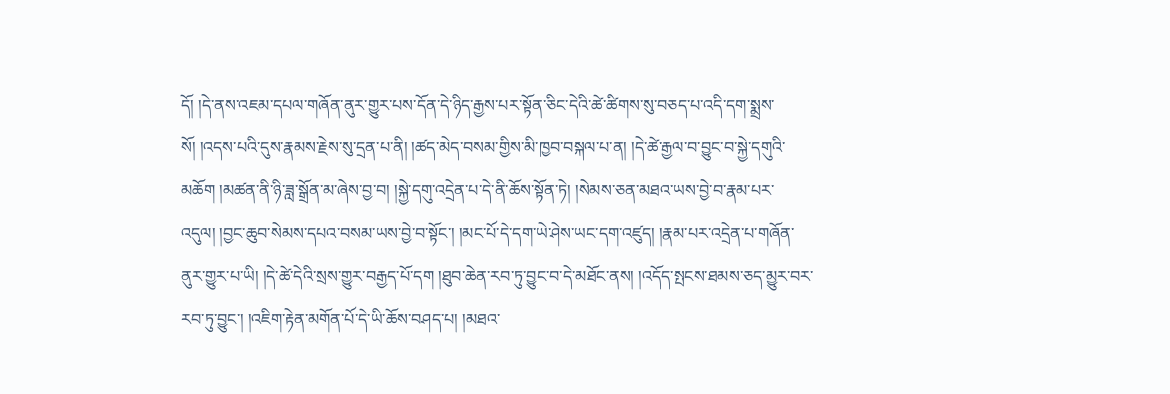དོ། །དེ་ནས་འཇམ་དཔལ་གཞོན་ནུར་གྱུར་པས་དོན་དེ་ཉིད་རྒྱས་པར་སྟོན་ཅིང་དེའི་ཚེ་ཚིགས་སུ་བཅད་པ་འདི་དག་སྨྲས་སོ། །འདས་པའི་དུས་རྣམས་རྗེས་སུ་དྲན་པ་ནི། །ཚད་མེད་བསམ་གྱིས་མི་ཁྱབ་བསྐལ་པ་ན། །དེ་ཚེ་རྒྱལ་བ་བྱུང་བ་སྐྱེ་དགུའི་མཆོག །མཚན་ནི་ཉི་ཟླ་སྒྲོན་མ་ཞེས་བྱ་བ། །སྐྱེ་དགུ་འདྲེན་པ་དེ་ནི་ཆོས་སྟོན་ཏེ། །སེམས་ཅན་མཐའ་ཡས་བྱེ་བ་རྣམ་པར་འདུལ། །བྱང་ཆུབ་སེམས་དཔའ་བསམ་ཡས་བྱེ་བ་སྟོང་། །མང་པོ་དེ་དག་ཡེ་ཤེས་ཡང་དག་འཛུད། །རྣམ་པར་འདྲེན་པ་གཞོན་ནུར་གྱུར་པ་ཡི། །དེ་ཚེ་དེའི་སྲས་གྱུར་བརྒྱད་པོ་དག །ཐུབ་ཆེན་རབ་ཏུ་བྱུང་བ་དེ་མཐོང་ནས། །འདོད་སྤངས་ཐམས་ཅད་མྱུར་བར་རབ་ཏུ་བྱུང་། །འཇིག་རྟེན་མགོན་པོ་དེ་ཡི་ཆོས་བཤད་པ། །མཐའ་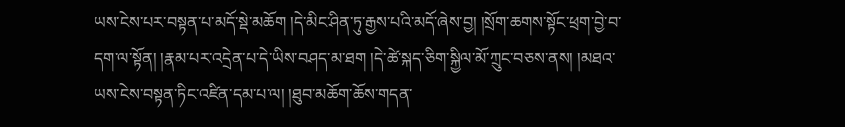ཡས་ངེས་པར་བསྟན་པ་མདོ་སྡེ་མཆོག །དེ་མིང་ཤིན་ཏུ་རྒྱས་པའི་མདོ་ཞེས་བྱ། །སྲོག་ཆགས་སྟོང་ཕྲག་བྱེ་བ་དག་ལ་སྟོན། །རྣམ་པར་འདྲེན་པ་དེ་ཡིས་བཤད་མ་ཐག །དེ་ཚེ་སྐད་ཅིག་སྐྱིལ་མོ་ཀྲུང་བཅས་ནས། །མཐའ་ཡས་ངེས་བསྟན་ཏིང་འཛིན་དམ་པ་ལ། །ཐུབ་མཆོག་ཆོས་གདན་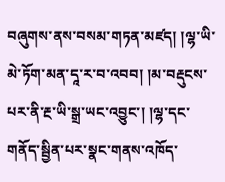བཞུགས་ནས་བསམ་གཏན་མཛད། །ལྷ་ཡི་མེ་ཏོག་མན་དཱ་ར་བ་འབབ། །མ་བརྡུངས་པར་ནི་རྔ་ཡི་སྒྲ་ཡང་འབྱུང་། །ལྷ་དང་གནོད་སྦྱིན་པར་སྣང་གནས་འཁོད་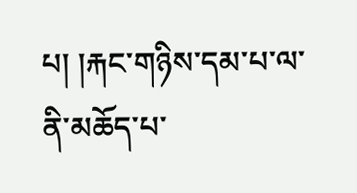པ། །རྐང་གཉིས་དམ་པ་ལ་ནི་མཆོད་པ་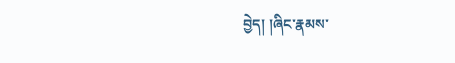བྱེད། །ཞིང་རྣམས་